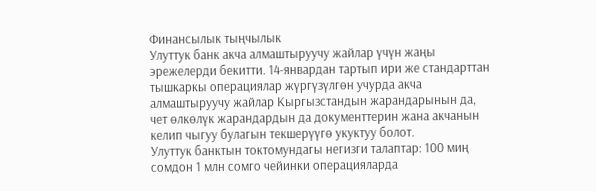Финансылык тыңчылык
Улуттук банк акча алмаштыруучу жайлар үчүн жаңы эрежелерди бекитти. 14-январдан тартып ири же стандарттан тышкаркы операциялар жүргүзүлгөн учурда акча алмаштыруучу жайлар Кыргызстандын жарандарынын да, чет өлкөлүк жарандардын да документтерин жана акчанын келип чыгуу булагын текшерүүгө укуктуу болот.
Улуттук банктын токтомундагы негизги талаптар: 100 миң сомдон 1 млн сомго чейинки операцияларда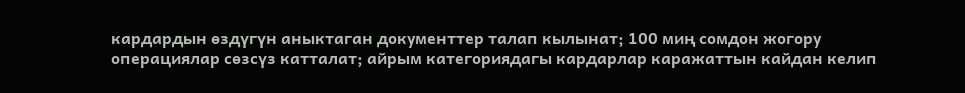кардардын өздүгүн аныктаган документтер талап кылынат; 100 миң сомдон жогору операциялар сөзсүз катталат; айрым категориядагы кардарлар каражаттын кайдан келип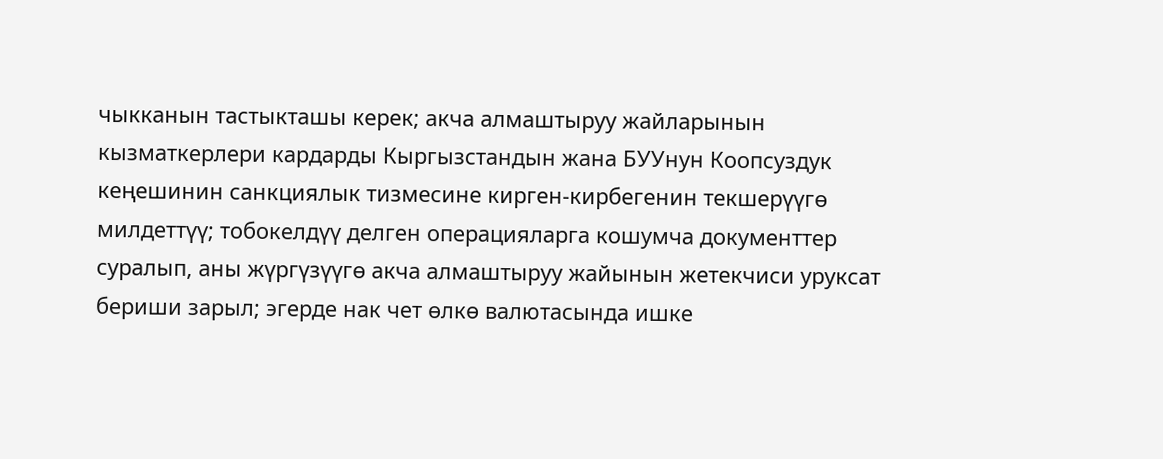чыкканын тастыкташы керек; акча алмаштыруу жайларынын кызматкерлери кардарды Кыргызстандын жана БУУнун Коопсуздук кеңешинин санкциялык тизмесине кирген-кирбегенин текшерүүгө милдеттүү; тобокелдүү делген операцияларга кошумча документтер суралып, аны жүргүзүүгө акча алмаштыруу жайынын жетекчиси уруксат бериши зарыл; эгерде нак чет өлкө валютасында ишке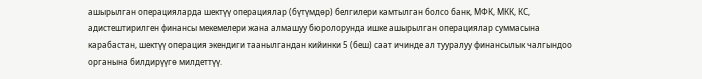ашырылган операцияларда шектүү операциялар (бүтүмдөр) белгилери камтылган болсо банк, МФК, МКК, КС, адистештирилген финансы мекемелери жана алмашуу бюролорунда ишке ашырылган операциялар суммасына карабастан, шектүү операция экендиги таанылгандан кийинки 5 (беш) саат ичинде ал тууралуу финансылык чалгындоо органына билдирүүгө милдеттүү.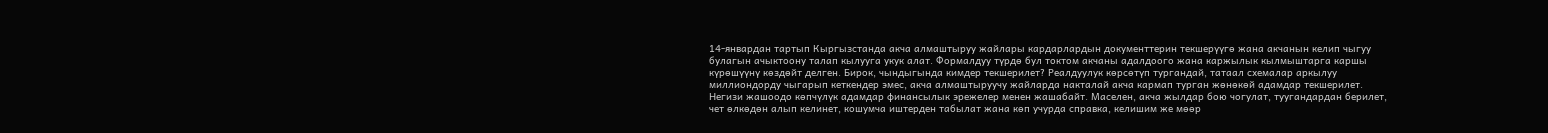14-январдан тартып Кыргызстанда акча алмаштыруу жайлары кардарлардын документтерин текшерүүгө жана акчанын келип чыгуу булагын ачыктоону талап кылууга укук алат. Формалдуу түрдө бул токтом акчаны адалдоого жана каржылык кылмыштарга каршы күрөшүүнү көздөйт делген. Бирок, чындыгында кимдер текшерилет? Реалдуулук көрсөтүп тургандай, татаал схемалар аркылуу миллиондорду чыгарып кеткендер эмес, акча алмаштыруучу жайларда накталай акча кармап турган жөнөкөй адамдар текшерилет.
Негизи жашоодо көпчүлүк адамдар финансылык эрежелер менен жашабайт. Маселен, акча жылдар бою чогулат, туугандардан берилет, чет өлкөдөн алып келинет, кошумча иштерден табылат жана көп учурда справка, келишим же мөөр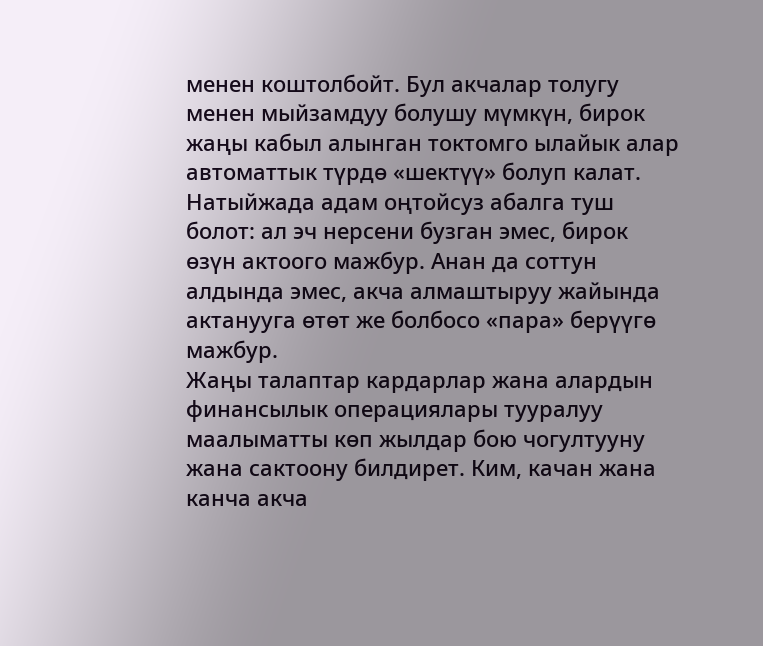менен коштолбойт. Бул акчалар толугу менен мыйзамдуу болушу мүмкүн, бирок жаңы кабыл алынган токтомго ылайык алар автоматтык түрдө «шектүү» болуп калат.
Натыйжада адам оңтойсуз абалга туш болот: ал эч нерсени бузган эмес, бирок өзүн актоого мажбур. Анан да соттун алдында эмес, акча алмаштыруу жайында актанууга өтөт же болбосо «пара» берүүгө мажбур.
Жаңы талаптар кардарлар жана алардын финансылык операциялары тууралуу маалыматты көп жылдар бою чогултууну жана сактоону билдирет. Ким, качан жана канча акча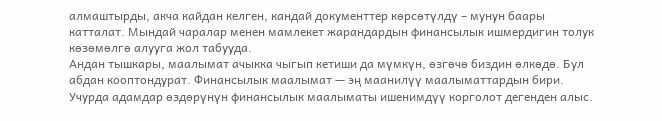алмаштырды, акча кайдан келген, кандай документтер көрсөтүлдү – мунун баары катталат. Мындай чаралар менен мамлекет жарандардын финансылык ишмердигин толук көзөмөлгө алууга жол табууда.
Андан тышкары, маалымат ачыкка чыгып кетиши да мүмкүн, өзгөчө биздин өлкөдө. Бул абдан кооптондурат. Финансылык маалымат — эң маанилүү маалыматтардын бири. Учурда адамдар өздөрүнүн финансылык маалыматы ишенимдүү корголот дегенден алыс.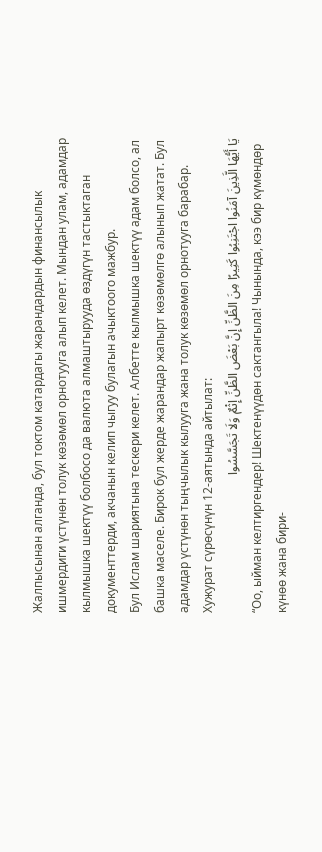Жалпысынан алганда, бул токтом катардагы жарандардын финансылык ишмердиги үстүнөн толук көзөмөл орнотууга алып келет. Мындан улам, адамдар кылмышка шектүү болбосо да валюта алмаштырууда өздүгүн тастыктаган документтерди, акчанын келип чыгуу булагын ачыктоого мажбур.
Бул Ислам шариятына тескери келет. Албетте кылмышка шектүү адам болсо, ал башка маселе. Бирок бул жерде жарандар жапырт көзөмөлгө алынып жатат. Бул адамдар үстүнөн тыңчылык кылууга жана толук көзөмөл орнотууга барабар. Хужурат сүрөсүнүн 12-аятында айтылат:
يَا أَيُّهَا الَّذِينَ آمَنُوا اجْتَنِبُوا كَثِيرًا مِنَ الظَّنِّ إِنَّ بَعْضَ الظَّنِّ إِثْمٌ وَلَا تَجَسَّسُوا
“Оо, ыйман келтиргендер! Шектенүүдөн сактангыла! Чынында, кээ бир күмөндөр күнөө жана бири-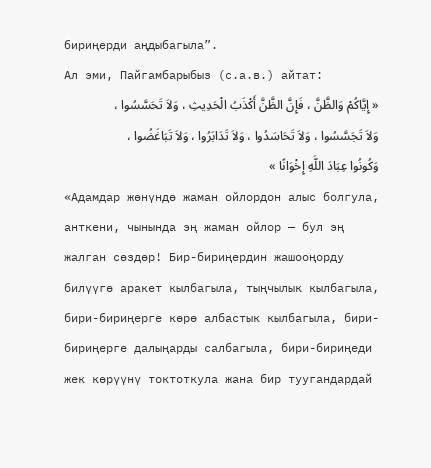бириңерди аңдыбагыла”.
Ал эми, Пайгамбарыбыз (с.а.в.) айтат:
« إِيَّاكُمْ وَالظَّنَّ ، فَإِنَّ الظَّنَّ أَكْذَبُ الْحَدِيثِ ، وَلاَ تَحَسَّسُوا ، وَلاَ تَجَسَّسُوا ، وَلاَ تَحَاسَدُوا ، وَلاَ تَدَابَرُوا ، وَلاَ تَبَاغَضُوا ، وَكُونُوا عِبَادَ اللَّهِ إِخْوَانًا »
«Адамдар жөнүндө жаман ойлордон алыс болгула, анткени, чынында эң жаман ойлор — бул эң жалган сөздөр! Бир-бириңердин жашооңорду билүүгө аракет кылбагыла, тыңчылык кылбагыла, бири-бириңерге көрө албастык кылбагыла, бири-бириңерге далыңарды салбагыла, бири-бириңеди жек көрүүнү токтоткула жана бир туугандардай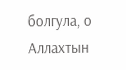болгула, о Аллахтын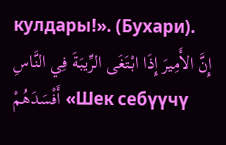кулдары!». (Бухари).
إِنَّ الأَمِيرَ إِذَا ابْتَغَى الرِّيبَةَ فِي النَّاسِ أَفْسَدَهُمْ «Шек себүүчү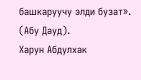башкаруучу элди бузат». (Абу Дауд).
Харун Абдулхак